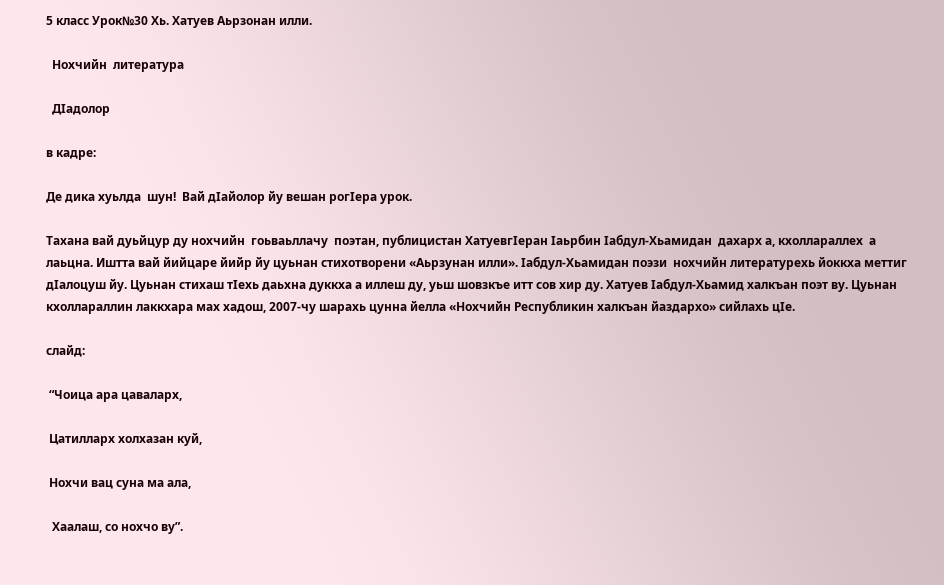5 класс Урок№30 Хь. Хатуев Аьрзонан илли.

  Нохчийн  литература

  ДIадолор

в кадре:

Де дика хуьлда  шун!  Вай дIайолор йу вешан рогIера урок.

Тахана вай дуьйцур ду нохчийн  гоьваьллачу  поэтан, публицистан ХатуевгIеран Iаьрбин Iабдул-Хьамидан  дахарх а, кхоллараллех  а лаьцна. Иштта вай йийцаре йийр йу цуьнан стихотворени «Аьрзунан илли». Iабдул-Хьамидан поэзи  нохчийн литературехь йоккха меттиг дIалоцуш йу. Цуьнан стихаш тIехь даьхна дуккха а иллеш ду, уьш шовзкъе итт сов хир ду. Хатуев Iабдул-Хьамид халкъан поэт ву. Цуьнан кхоллараллин лаккхара мах хадош, 2007-чу шарахь цунна йелла «Нохчийн Республикин халкъан йаздархо» сийлахь цIе.

слайд:

 “Чоица ара цаваларх,

 Цатилларх холхазан куй,

 Нохчи вац суна ма ала,

  Хаалаш, со нохчо ву”.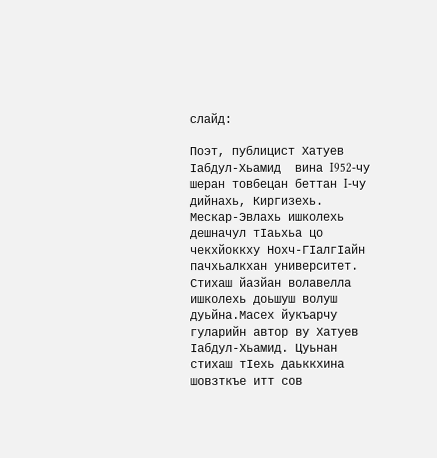слайд:

Поэт, публицист Хатуев Iабдул-Хьамид  вина I952-чу шеран товбецан беттан I-чу дийнахь, Киргизехь. Мескар-Эвлахь ишколехь дешначул тIаьхьа цо чекхйоккху Нохч-ГIалгIайн пачхьалкхан университет. Стихаш йазйан волавелла ишколехь доьшуш волуш дуьйна.Масех йукъарчу гуларийн автор ву Хатуев Iабдул-Хьамид. Цуьнан стихаш тIехь даьккхина шовзткъе итт сов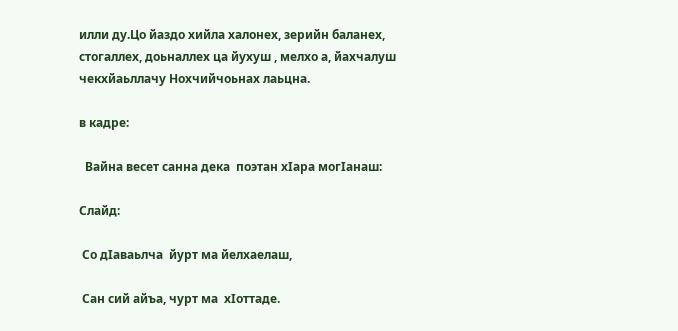илли ду.Цо йаздо хийла халонех, зерийн баланех, стогаллех, доьналлех ца йухуш , мелхо а, йахчалуш чекхйаьллачу Нохчийчоьнах лаьцна.

в кадре:

  Вайна весет санна дека  поэтан хIара могIанаш:

Слайд:

 Со дIаваьлча  йурт ма йелхаелаш,

 Сан сий айъа, чурт ма  хIоттаде.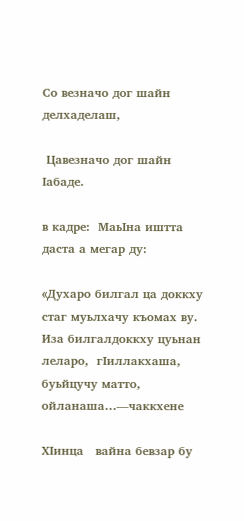Со везначо дог шайн делхаделаш,

 Цавезначо дог шайн Iабаде.

в кадре:  МаьIна иштта даста а мегар ду:

«Духаро билгал ца доккху стаг муьлхачу къомах ву. Иза билгалдоккху цуьнан леларо,  гIиллакхаша, буьйцучу матто, ойланаша…—чаккхене

ХIинца   вайна бевзар бу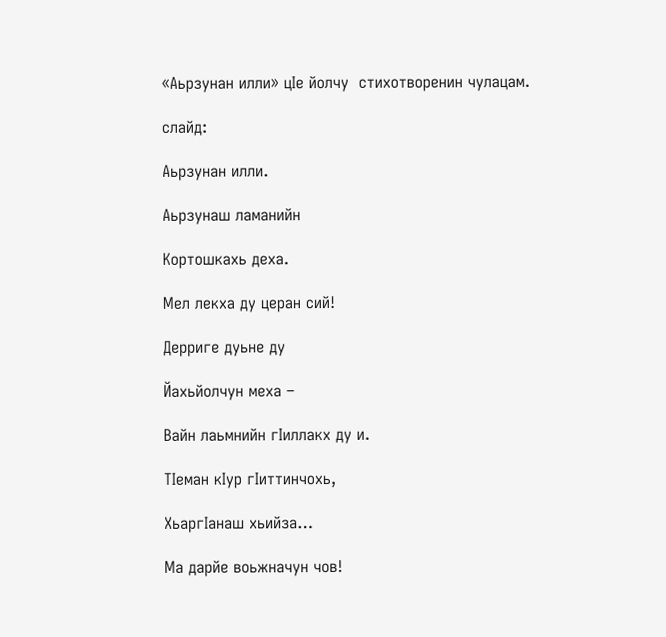«Аьрзунан илли» цIе йолчу  стихотворенин чулацам.

слайд:

Аьрзунан илли.

Аьрзунаш ламанийн

Кортошкахь деха.

Мел лекха ду церан сий!

Дерриге дуьне ду

Йахьйолчун меха –

Вайн лаьмнийн гIиллакх ду и.

ТIеман кIур гIиттинчохь,

ХьаргIанаш хьийза…

Ма дарйе воьжначун чов!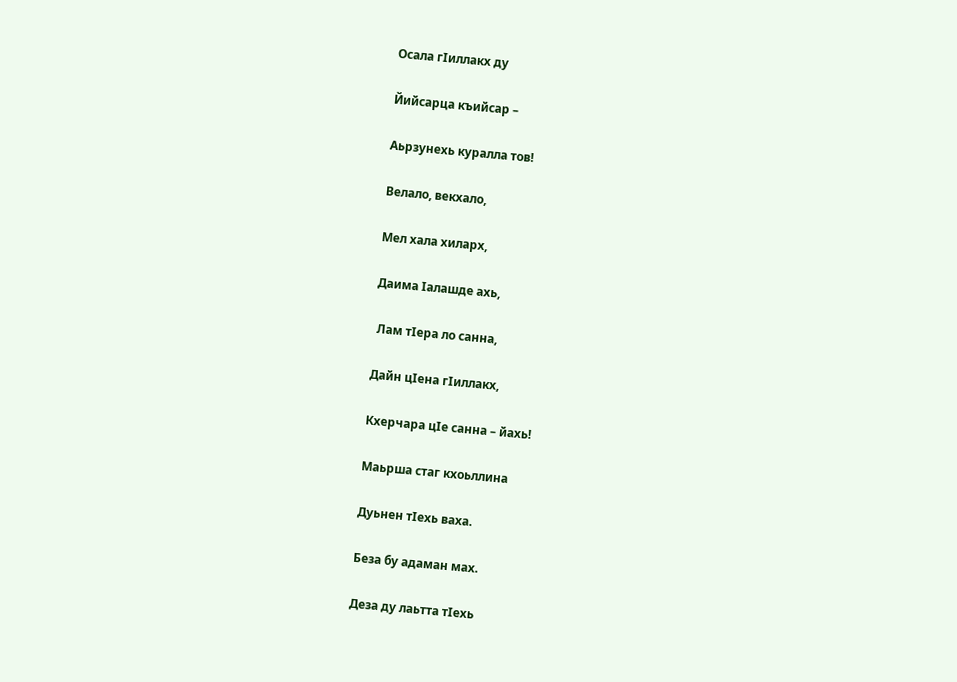Осала гIиллакх ду

Йийсарца къийсар –

Аьрзунехь куралла тов!

Велало, векхало,

Мел хала хиларх,

Даима Iалашде ахь,

 Лам тIера ло санна,

Дайн цIена гIиллакх,

Кхерчара цIе санна – йахь!

Маьрша стаг кхоьллина

Дуьнен тIехь ваха.

Беза бу адаман мах.

Деза ду лаьтта тIехь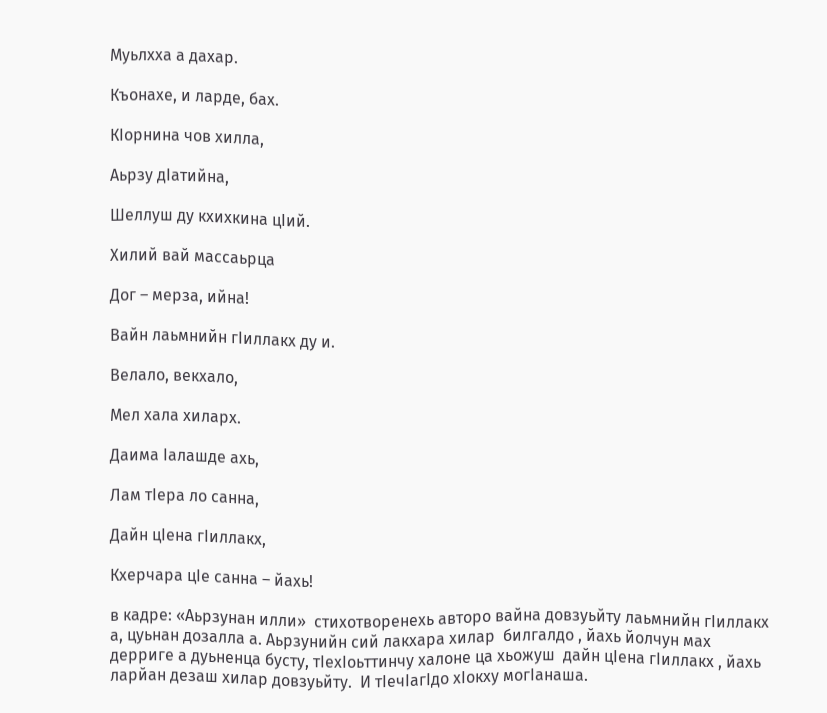Муьлхха а дахар.

Къонахе, и ларде, бах.

КIорнина чов хилла,

Аьрзу дIатийна,

Шеллуш ду кхихкина цIий.

Хилий вай массаьрца

Дог – мерза, ийна!

Вайн лаьмнийн гIиллакх ду и.

Велало, векхало,

Мел хала хиларх.

Даима Iалашде ахь,

Лам тIера ло санна,

Дайн цIена гIиллакх,

Кхерчара цIе санна – йахь!

в кадре: «Аьрзунан илли»  стихотворенехь авторо вайна довзуьйту лаьмнийн гIиллакх а, цуьнан дозалла а. Аьрзунийн сий лакхара хилар  билгалдо , йахь йолчун мах дерриге а дуьненца бусту, тIехIоьттинчу халоне ца хьожуш  дайн цIена гIиллакх , йахь ларйан дезаш хилар довзуьйту.  И тIечIагIдо хIокху могIанаша.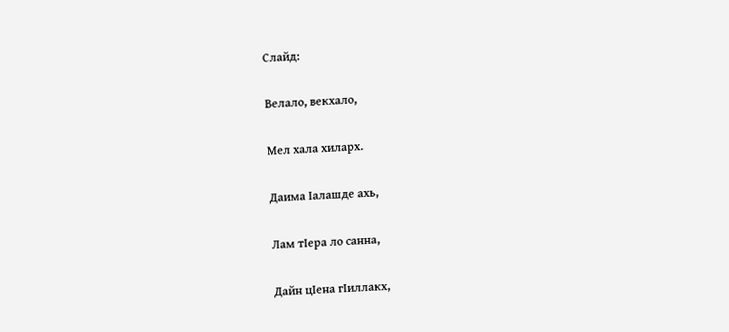Слайд:

Велало, векхало,

Мел хала хиларх.

Даима Iалашде ахь,

Лам тIера ло санна,

Дайн цIена гIиллакх,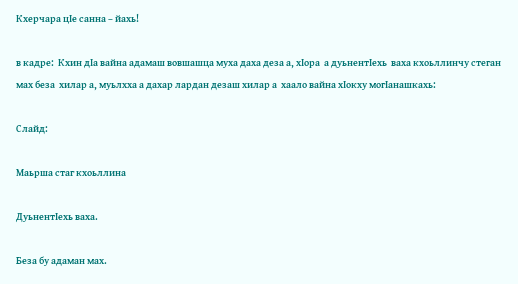Кхерчара цIе санна – йахь!

в кадре:  Кхин дIа вайна адамаш вовшашца муха даха деза а, хIора  а дуьнентIехь  ваха кхоьллинчу стеган мах беза  хилар а, муьлхха а дахар лардан дезаш хилар а  хаало вайна хIокху могIанашкахь:

Слайд:

Маьрша стаг кхоьллина

ДуьнентIехь ваха.

Беза бу адаман мах.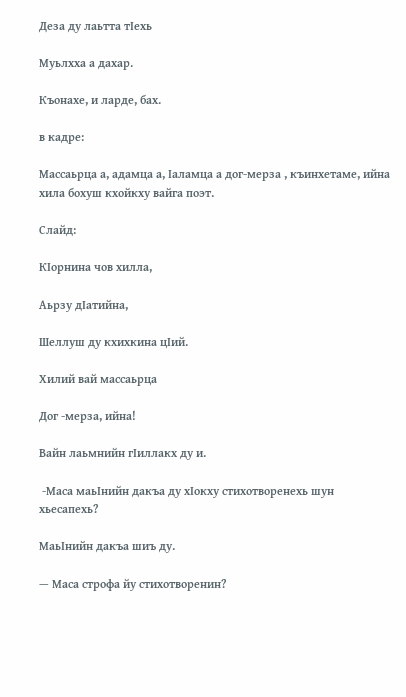Деза ду лаьтта тIехь

Муьлхха а дахар.

Къонахе, и ларде, бах.

в кадре:

Массаьрца а, адамца а, Iаламца а дог-мерза , къинхетаме, ийна хила бохуш кхойкху вайга поэт.

Слайд:

КIорнина чов хилла,

Аьрзу дIатийна,

Шеллуш ду кхихкина цIий.

Хилий вай массаьрца

Дог -мерза, ийна!

Вайн лаьмнийн гIиллакх ду и.

 -Маса маьIнийн дакъа ду хIокху стихотворенехь шун хьесапехь?

МаьIнийн дакъа шиъ ду.

— Маса строфа йу стихотворенин?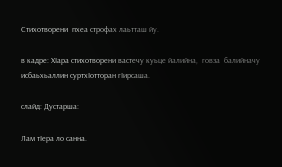Стихотворени  пхеа строфах лаьтташ йу.

в кадре: ХIара стихотворени вастечу куьце йалийна,  говза  балийначу исбаьхьаллин суртхIотторан гIирсаша.

слайд: Дустарша:

Лам тIера ло санна.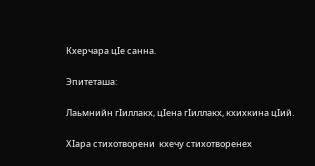Кхерчара цIе санна.

Эпитеташа:

Лаьмнийн гIиллакх, цIена гIиллакх, кхихкина цIий.

ХIара стихотворени  кхечу стихотворенех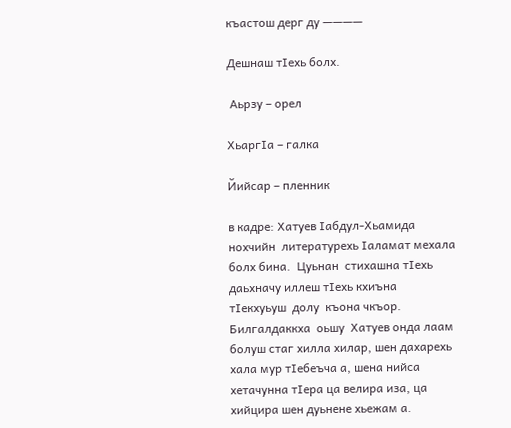къастош дерг ду ————

Дешнаш тIехь болх.

 Аьрзу – орел

ХьаргIа – галка

Йийсар – пленник

в кадре: Хатуев Iабдул-Хьамида  нохчийн  литературехь Iаламат мехала болх бина.  Цуьнан  стихашна тIехь даьхначу иллеш тIехь кхиъна  тIекхуьуш  долу  къона чкъор.  Билгалдаккха  оьшу  Хатуев онда лаам болуш стаг хилла хилар, шен дахарехь хала мур тIебеъча а, шена нийса хетачунна тIера ца велира иза, ца хийцира шен дуьнене хьежам а.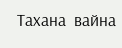Тахана  вайна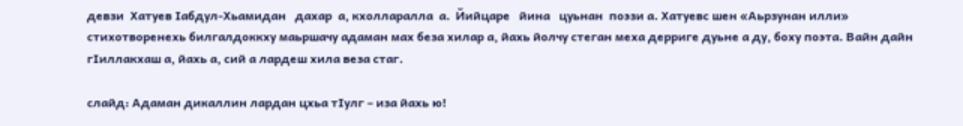девзи  Хатуев Iабдул-Хьамидан   дахар  а, кхолларалла  а.  Йийцаре   йина   цуьнан  поэзи а. Хатуевс шен «Аьрзунан илли» стихотворенехь билгалдоккху маьршачу адаман мах беза хилар а, йахь йолчу стеган меха дерриге дуьне а ду, боху поэта. Вайн дайн гIиллакхаш а, йахь а, сий а лардеш хила веза стаг.

слайд: Адаман дикаллин лардан цхьа тIулг – иза йахь ю!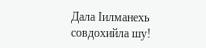Дала Iилманехь совдохийла шу!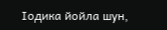Iодика йойла шун,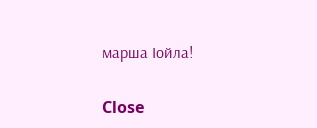марша Iойла!

Close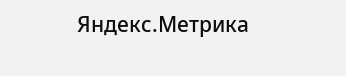Яндекс.Метрика